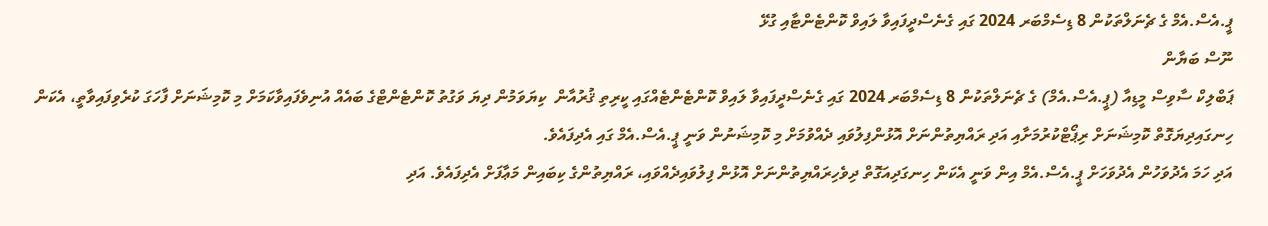ޕީ.އެސް.އެމް ގެ ޗެނަލްތަކުން 8 ޑިސެމްބަރ 2024 ގައި ގެނެސްދީފައިވާ ލައިވް ކޮންޓެންޓާއި ގުޅޭ
ނޫސް ބަޔާން
ޕަބްލިކް ސާވިސް މީޑިއާ (ޕީ.އެސް.އެމް) ގެ ޗެނަލްތަކުން 8 ޑިސެމްބަރ 2024 ގައި ގެނެސްދީފައިވާ ލައިވް ކޮންޓެންޓެއްގައި ކީރިތި ޤުރުއާން  ކިޔަވަމުން ދިޔަ ވަގުތު ކޮންޓެންޓްގެ ބައެއް އުނިވެފައިވާކަމަށް މި ކޮމިޝަނަށް ފާހަގަ ކުރެވިފައިވާތީ، އެކަން ހިނގައިދިޔަގޮތް ކޮމިޝަނަށް ރިޕޯޓްކުރުމަށާއި އަދި ރައްޔިތުންނަށް އޮޅުންފިލުވައި ދެއްވުމަށް މި ކޮމިޝަނުން ވަނީ ޕީ.އެސް.އެމް ގައި އެދިފައެވެ.
އަދި ހަމަ އެދުވަހުން އެދުވަހަށް ޕީ.އެސް.އެމް އިން ވަނީ އެކަން ހިނގަދިއަގޮތް ދިވެހިރައްޔިތުންނަށް އޮޅުން ފިލުވައިދެއްވައި، ރައްޔިތުންގެ ކިބައިން މަޢާފަށް އެދިފައެވެ. އަދި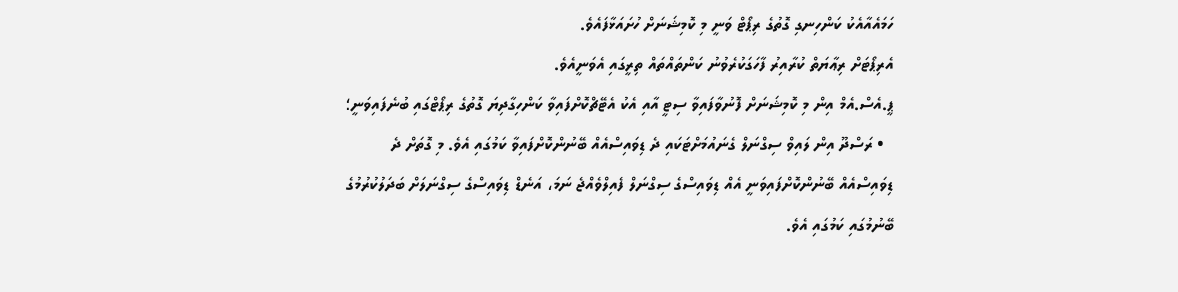ހަމައެއާއެކު ކަންހިނގި ގޮތުގެ ރިޕޯޓް ވަނީ މި ކޮމިޝަނަށް ހުށައަޅާފައެވެ.
އެރިޕޯޓަށް ރިޢާޔަތް ކުރާއިރު ފާހަގަކުރެވުނު ކަންތައްތައް ތިރީގައި އެވަނީއެވެ.
ޕީ.އެސް.އެމް އިން މި ކޮމިޝަނަށް ފޮނުވާފައިވާ ސިޓީ އާއި އެކު އެޓޭޗްކޮށްފައިވާ ކަންހިގާދިޔަ ގޮތުގެ ރިޕޯޓްގައި ބުނެފައިވަނީ؛
  • ރަސްދޫ އިން ލައިވް ސިގްނަލް ގެނައުމަށްޓަކައި ދެ ޑިވައިސްއެއް ބޭނުންކޮށްފައިވާ ކަމުގައި އެވެ. މި ގޮތަށް ދެ ޑިވައިސްއެއް ބޭނުންކޮށްފައިވަނީ އެއް ޑިވައިސްގެ ސިގްނަލް ފެއިލްވެއްޖެ ނަމަ، އަނެޑް ޑިވައިސްގެ ސިގްނަލަށް ބަދަލުކުރުމުގެ ބޭނުމުގައި ކަމުގައި އެވެ.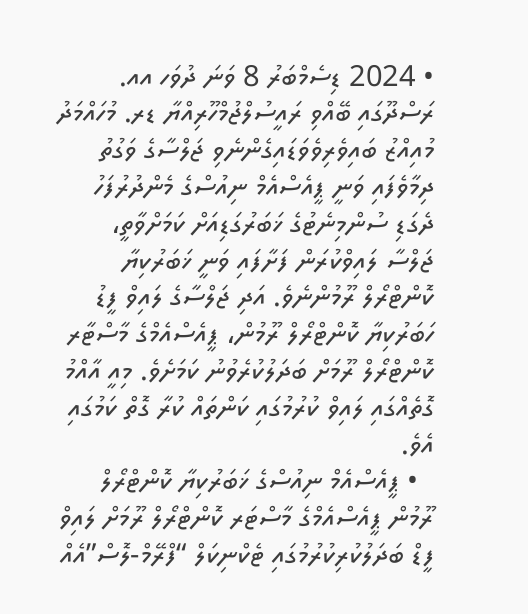• 2024 ޑިސެމްބަރު 8 ވަނަ ދުވަހ އއ. ރަސްދޫގައި ބޭއްވި ރައީސުލްޖުމްހޫރިއްޔާ ޑރ. މުހައްމަދު މުއިއްޒު ބައިވެރިވެވަޑައިގެންނެވި ޖަލްސާގެ ވަގުތު ދިމާވެފައި ވަނީ ޕީއެސްއެމް ނިއުސްގެ މެންދުރުފަހު ދެގަޑި ސުންމިނެޓުގެ ޚަބަރުގަޑިއަށް ކަމަށްވާތީ، ޖަލްސާ ލައިވްކުރަން ފަށާފައި ވަނީ ޚަބަރުކިޔާ ކޮންޓްރޯލް ރޫމުންނެވެ. އަދި ޖަލްސާގެ ލައިވް ފީޑު ހަބަރުކިޔާ ކޮންޓްރޯލް ރޫމުން، ޕީއެސްއެމްގެ މާސްޓާރ ކޮންޓްރޯލް ރޫމަށް ބަދަލުކުރެވުނު ކަމަށެވެ. މިއީ އާއްމު ގޮތެއްގައި ލައިވް ކުރުމުގައި ކަންތައް ކުރާ ގޮތް ކަމުގައި އެވެ.
  • ޕީއެސްއެމް ނިއުސްގެ ޚަބަރުކިޔާ ކޮންޓްރޯލް ރޫމުން ޕީއެސްއެމްގެ މާސްޓަރ ކޮންޓްރޯލް ރޫމަށް ލައިވް ފީޑް ބަދަލުކުރިކުރުމުގައި ޓެކްނިކަލް “ފްރޭމް-ލޮސް”އެއް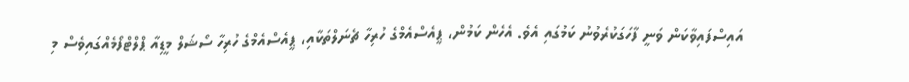އައިސްފައިވާކަން ވަނީ ފާހަގަކުރެވުނު ކަމުގައި އެވެ. އެހެން ކަމުން، ޕީއެސްއެމްގެ ހުރިހާ ޗެނަލްތަކާއި، ޕީއެސްއެމްގެ ހުރިހާ ސޯޝަލް މީޑިއާ ޕްލްޓްފޯމެއްގައިވެސް މި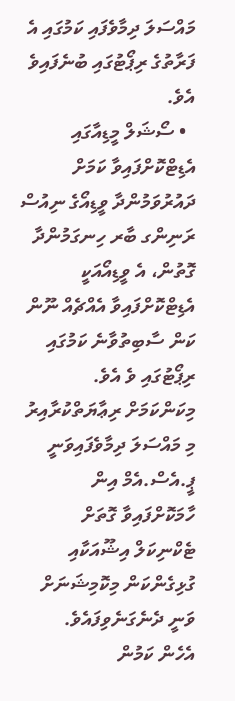މައްސަލަ ދިމާވެފައި ކަމުގައި އެ ފަރާތުގެ ރިޕޯޓުގައި ބުނެފައިވެ އެވެ.
  • ސޯޝަލް މީޑިއާގައި އެޑިޓްކޮށްފައިވާ ކަމަށް ދައުރުވަމުންދާ ވީޑިއޯގެ ނިއުސް ރަނިންގ ބާރ ހިނގަމުންދާ ގޮތުން، އެ ވީޑިއޯއަކީ އެޑިޓްކޮށްފައިވާ އެއްޗެއް ނޫން ކަން ސާބިތުވާނެ ކަމުގައި ރިޕޯޓުގައި ވެ އެވެ.
މިކަންކަމަށް ރިޢާޔަތްކުރާއިރު މި މައްސަލަ ދިމާވެފައިވަނީ ޕީ.އެސް.އެމް އިން ހާމަކޮށްފައިވާ ގޮތަށް ޓެކްނިކަލް އިޝޫއަކާއި ގުޅިގެންކަން މިކޮމިޝަނަށް ވަނީ ދެނެގަނެވިފައެވެ.
އެހެން ކަމުން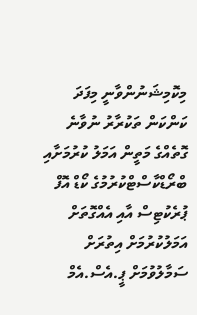މިކޮމިޝަނުންވާނީ މިފަދަ ކަންކަން ތަކުރާރު ނުވާނެ ގޮތެއްގެ މަތީން އަމަލު ކުރުމަށާއި ބްރޯޑްކާސްޓްކުރުމުގެ ކޯޑް އޮފް ޕުރެކުޓިސް އާއި އެއްގޮތަށް އަމަލުކުރުމަށް އިތުރަށް ސަމާލުވުމަށް ޕީ.އެސް.އެމް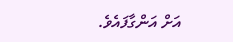އަށް އަންގާފައެވެ.